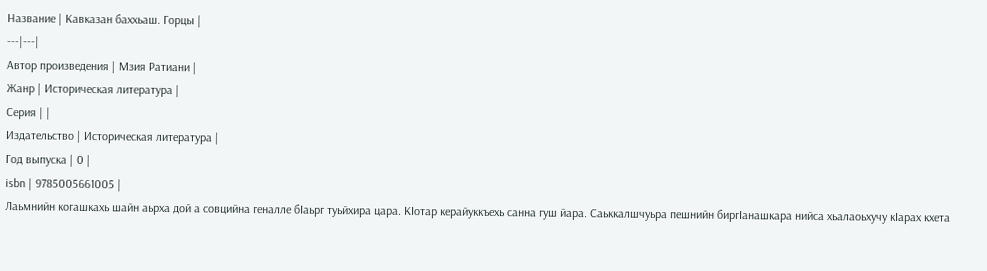Название | Кавказан баххьаш. Горцы |
---|---|
Автор произведения | Мзия Ратиани |
Жанр | Историческая литература |
Серия | |
Издательство | Историческая литература |
Год выпуска | 0 |
isbn | 9785005661005 |
Лаьмнийн когашкахь шайн аьрха дой а совцийна геналле бIаьрг туьйхира цара. КIотар керайуккъехь санна гуш йара. Саьккалшчуьра пешнийн биргIанашкара нийса хьалаоьхучу кIарах кхета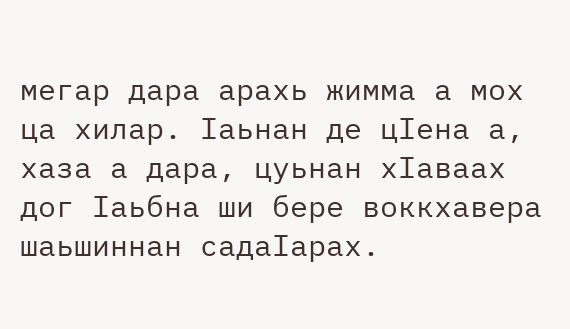мегар дара арахь жимма а мох ца хилар. Iаьнан де цIена а, хаза а дара, цуьнан хIаваах дог Iаьбна ши бере воккхавера шаьшиннан садаIарах.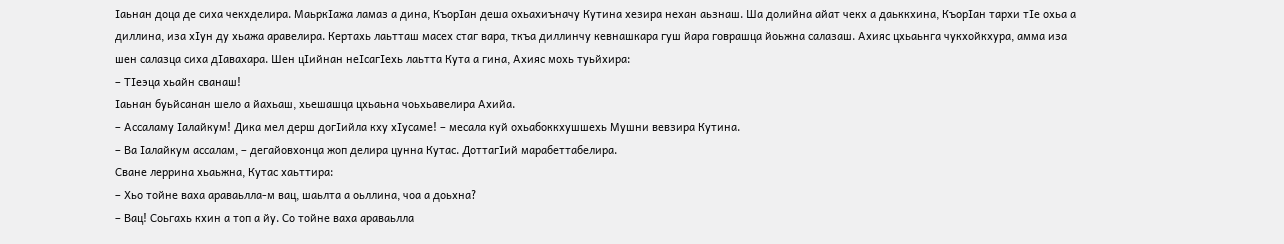Iаьнан доца де сиха чекхделира. МаьркIажа ламаз а дина, КъорIан деша охьахиъначу Кутина хезира нехан аьзнаш. Ша долийна айат чекх а даьккхина, КъорIан тархи тIе охьа а диллина, иза хIун ду хьажа аравелира. Кертахь лаьтташ масех стаг вара, ткъа диллинчу кевнашкара гуш йара говрашца йоьжна салазаш. Ахияс цхьаьнга чукхойкхура, амма иза шен салазца сиха дIавахара. Шен цIийнан неIсагIехь лаьтта Кута а гина, Ахияс мохь туьйхира:
– ТIеэца хьайн сванаш!
Iаьнан буьйсанан шело а йахьаш, хьешашца цхьаьна чоьхьавелира Ахийа.
– Ассаламу Iалайкум! Дика мел дерш догIийла кху хIусаме! – месала куй охьабоккхушшехь Мушни вевзира Кутина.
– Ва Iалайкум ассалам, – дегайовхонца жоп делира цунна Кутас. ДоттагIий марабеттабелира.
Сване леррина хьаьжна, Кутас хаьттира:
– Хьо тойне ваха араваьлла-м вац, шаьлта а оьллина, чоа а доьхна?
– Вац! Соьгахь кхин а топ а йу. Со тойне ваха араваьлла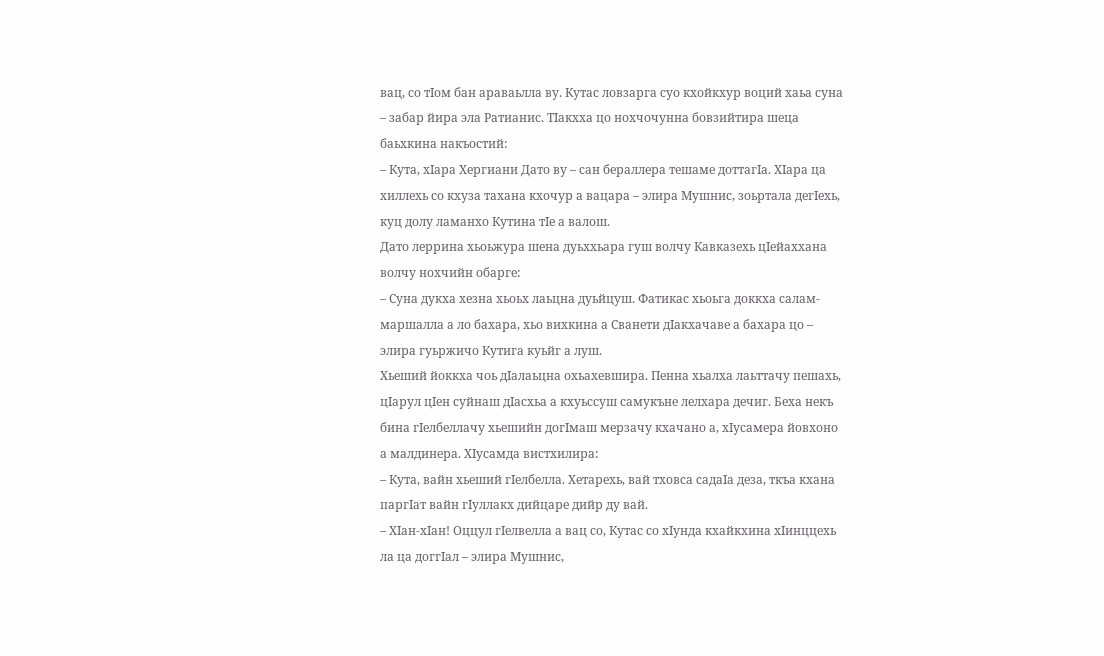вац, со тIом бан араваьлла ву. Кутас ловзарга суо кхойкхур воций хаьа суна – забар йира эла Ратианис. ТIакхха цо нохчочунна бовзийтира шеца баьхкина накъостий:
– Кута, хIара Хергиани Дато ву – сан бераллера тешаме доттагIа. ХIара ца хиллехь со кхуза тахана кхочур а вацара – элира Мушнис, зоьртала дегIехь, куц долу ламанхо Кутина тIе а валош.
Дато леррина хьоьжура шена дуьххьара гуш волчу Кавказехь цIейаххана волчу нохчийн обарге:
– Суна дукха хезна хьоьх лаьцна дуьйцуш. Фатикас хьоьга доккха салам-маршалла а ло бахара, хьо вихкина а Сванети дIакхачаве а бахара цо – элира гуьржичо Кутига куьйг а луш.
Хьеший йоккха чоь дIалаьцна охьахевшира. Пенна хьалха лаьттачу пешахь, цIарул цIен суйнаш дIасхьа а кхуьссуш самукъне лелхара дечиг. Беха некъ бина гIелбеллачу хьешийн догIмаш мерзачу кхачано а, хIусамера йовхоно а малдинера. ХIусамда вистхилира:
– Кута, вайн хьеший гIелбелла. Хетарехь, вай тховса садаIа деза, ткъа кхана паргIат вайн гIуллакх дийцаре дийр ду вай.
– ХIан-хIан! Оццул гIелвелла а вац со, Кутас со хIунда кхайкхина хIинццехь ла ца доггIал – элира Мушнис,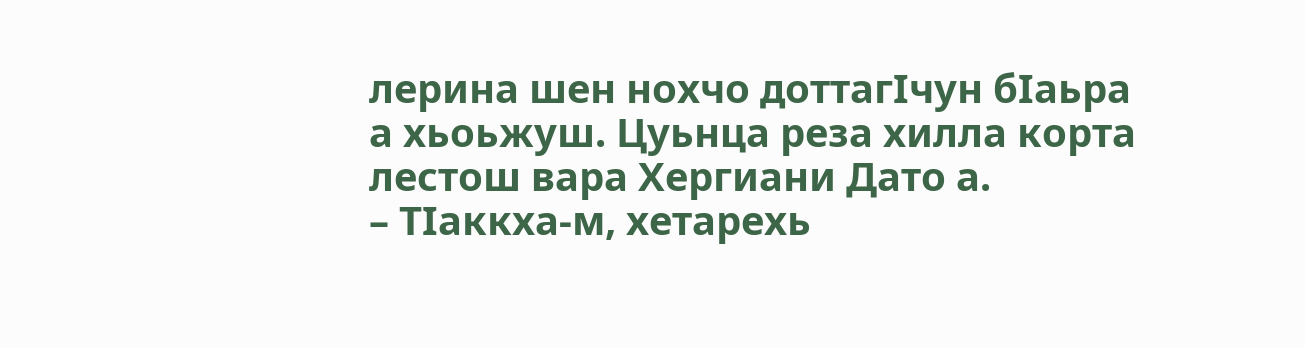лерина шен нохчо доттагIчун бIаьра а хьоьжуш. Цуьнца реза хилла корта лестош вара Хергиани Дато а.
– ТIаккха-м, хетарехь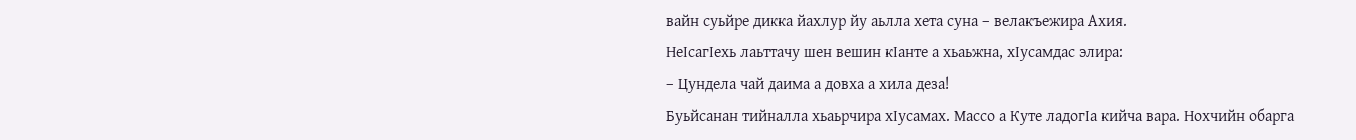вайн суьйре дикка йахлур йу аьлла хета суна – велакъежира Ахия.
НеIсагIехь лаьттачу шен вешин кIанте а хьаьжна, хIусамдас элира:
– Цундела чай даима а довха а хила деза!
Буьйсанан тийналла хьаьрчира хIусамах. Массо а Куте ладогIа кийча вара. Нохчийн обарга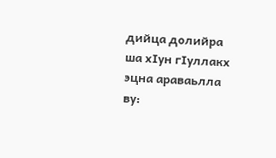дийца долийра ша хIун гIуллакх эцна араваьлла ву: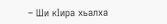– Ши кIира хьалха